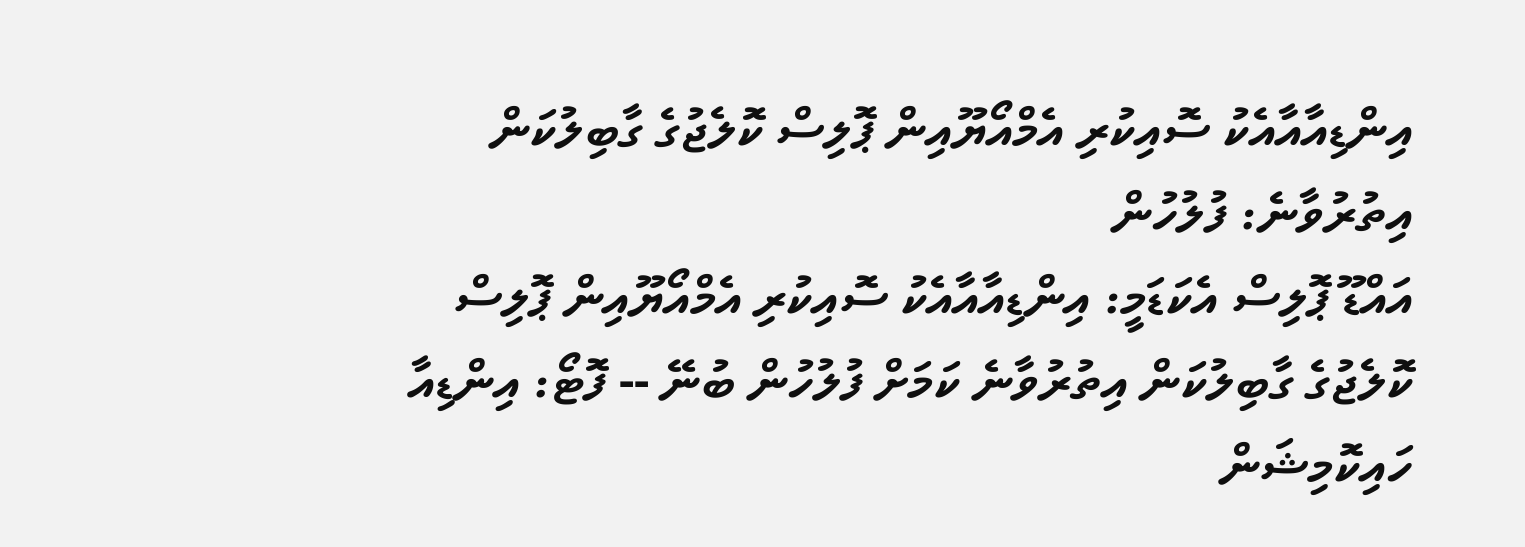އިންޑިއާއާއެކު ސޮއިކުރި އެމްއޯޔޫއިން ޕޮލިސް ކޮލެޖުގެ ގާބިލުކަން އިތުރުވާނެ: ފުލުހުން
އައްޑޫ ޕޮލިސް އެކަޑަމީ: އިންޑިއާއާއެކު ސޮއިކުރި އެމްއޯޔޫއިން ޕޮލިސް ކޮލެޖުގެ ގާބިލުކަން އިތުރުވާނެ ކަމަށް ފުލުހުން ބުނޭ -- ފޮޓޯ: އިންޑިއާ ހައިކޮމިޝަން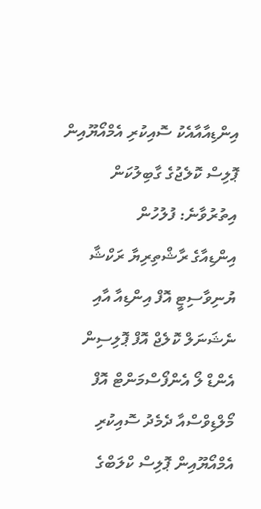އިންޑިއާއާއެކު ސޮއިކުރި އެމްއޯޔޫއިން ޕޮލިސް ކޮލެޖުގެ ގާބިލުކަން އިތުރުވާނެ: ފުލުހުން
އިންޑިއާގެ ރާޝްތިރިޔާ ރަކްޝާ ޔުނިވާސިޓީ އޮފް އިންޑިއާ އާއި ނެޝަނަލް ކޮލެޖް އޮފް ޕޮލިސިން އެންޑް ލޯ އެންފޯސްމަންޓް އޮފް މޯލްޑިވްސްއާ ދެމެދު ސޮއިކުރި އެމްއޯޔޫއިން ޕޮލިސް ކްލަބްގެ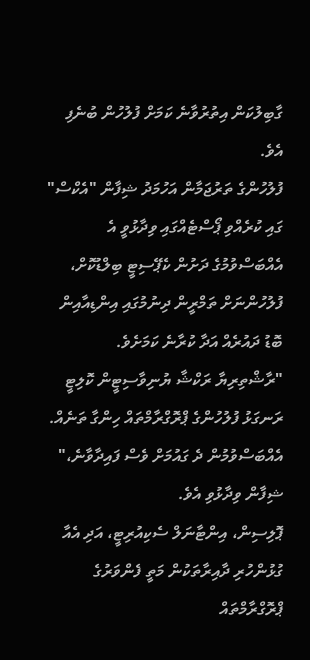ގާބިލުކަން އިތުރުވާނެ ކަމަށް ފުލުހުން ބުނެފި އެވެ.
ފުލުހުންގެ ތަރުޖަމާން އަހުމަދު ޝިފާން "އެކްސް" ގައި ކުރެއްވި ޕޯސްޓެއްގައި ވިދާޅުވީ އެ އެއްބަސްވުމުގެ ދަށުން ކެޕޭސިޓީ ބިލްޑުކޮށް، ފުލުހުންނަށް ތަމްރީން ދިނުމުގައި އިންޑިއާއިން ބޮޑު ދައުރެއް އަދާ ކުރާނެ ކަމަށެވެ.
"ރާޝްތިރިޔާ ރަކްޝާ ޔުނިވާސިޓީން ކޮލިޓީ ރަނގަޅު ފުލުހުންގެ ޕްރޮގްރާމްތައް ހިންގާ ތަނެއް. އެއްބަސްވުމުން ދެ ގައުމަށް ވެސް ފައިދާވާނެ،" ޝިފާން ވިދާޅުވި އެވެ.
ޕޮލިސިން، އިންޓާނަލް ސެކިއުރިޓީ، އަދި އެއާ ގުޅުންހުރި ދާއިރާތަކުން މަތީ ފެންވަރުގެ ޕްރޮގްރާމްތައް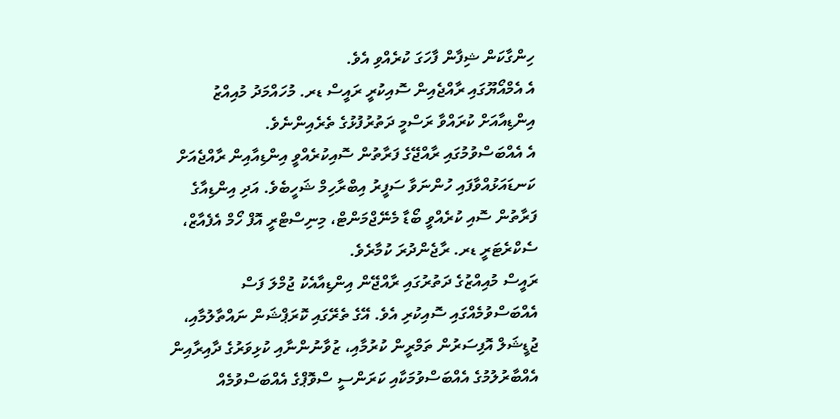ހިންގާކަން ޝިފާން ފާހަގަ ކުރެއްވި އެވެ.
އެ އެމްއޯޔޫގައި ރާއްޖެއިން ސޮއިކުރީ ރައީސް ޑރ. މުހައްމަދު މުއިއްޒު އިންޑިއާއަށް ކުރައްވާ ރަސްމީ ދަތުރުފުޅުގެ ތެރެއިންނެވެ.
އެ އެއްބަސްވުމުގައި ރާއްޖޭގެ ފަރާތުން ސޮއިކުރެއްވީ އިންޑިއާއިން ރާއްޖެއަށް ކަނޑައަޅުއްވާފައި ހުންނަވާ ސަފީރު އިބްރާހިމް ޝަހީބެވެ. އަދި އިންޑިއާގެ ފަރާތުން ސޮއި ކުރެއްވީ ބޯޑާ މެނޭޖްމަންޓް، މިނިސްޓްރީ އޮފް ހޯމް އެފެއާޒް، ސެކްރެޓަރީ ޑރ. ރާޖެންދުރަ ކުމާރެވެ.
ރައީސް މުއިއްޒުގެ ދަތުރުގައި ރާއްޖޭން އިންޑިއާއެކު ޖުމްލަ ފަސް އެއްބަސްވުމެއްގައި ސޮއިކުރި އެވެ. އޭގެ ތެރޭގައި ކޮރަޕްޝަން ނައްތާލުމާއި، ޖުޑީޝަލް އޮފިސަރުން ތަމްރީން ކުރުމާއި، ޒުވާނުންނާއި ކުޅިވަރުގެ ދާއިރާއިން އެއްބާރުލުމުގެ އެއްބަސްވުމަކާއި ކަރަންސީ ސްވޮޕްގެ އެއްބަސްވުމެއް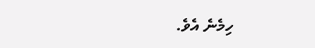ހިމެނެ އެވެ.